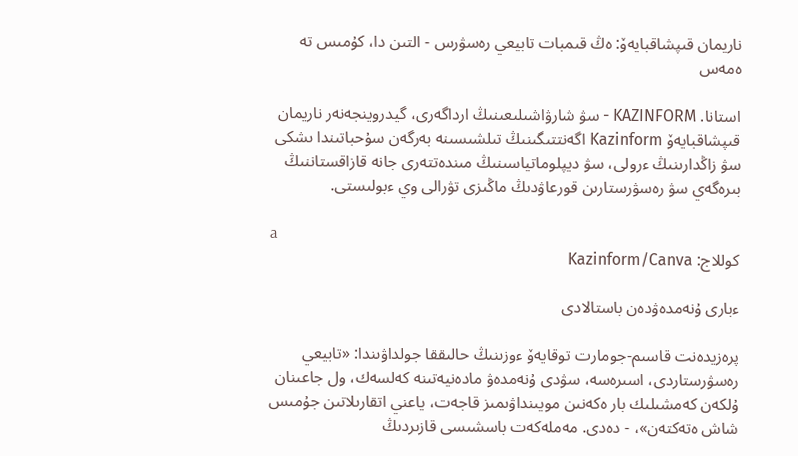ناريمان قىپشاقبايەۆ: ەڭ قىمبات تابيعي رەسۋرس - التىن دا، كۇمىس تە ەمەس

استانا. KAZINFORM - سۋ شارۋاشىلىعىنىڭ ارداگەرى، گيدروينجەنەر ناريمان قىپشاقبايەۆ Kazinform اگەنتتىگىنىڭ تىلشىسىنە بەرگەن سۇحباتىندا ىشكى سۋ زاڭدارىنىڭ ءرولى، سۋ ديپلوماتياسىنىڭ مىندەتتەرى جانە قازاقستاننىڭ بىرەگەي سۋ رەسۋرستارىن قورعاۋدىڭ ماڭىزى تۋرالى وي ءبولىستى.

а
كوللاج: Kazinform/Canva

ءبارى ۇنەمدەۋدەن باستالادى

پرەزيدەنت قاسىم-جومارت توقايەۆ ءوزىنىڭ حالىققا جولداۋىندا: «تابيعي رەسۋرستاردى، اسىرەسە، سۋدى ۇنەمدەۋ مادەنيەتىنە كەلسەك، ول جاعىنان ۇلكەن كەمشىلىك بار ەكەنىن مويىنداۋىمىز قاجەت، ياعني اتقارىلاتىن جۇمىس شاش ەتەكتەن»، - دەدى. مەملەكەت باسشىسى قازىردىڭ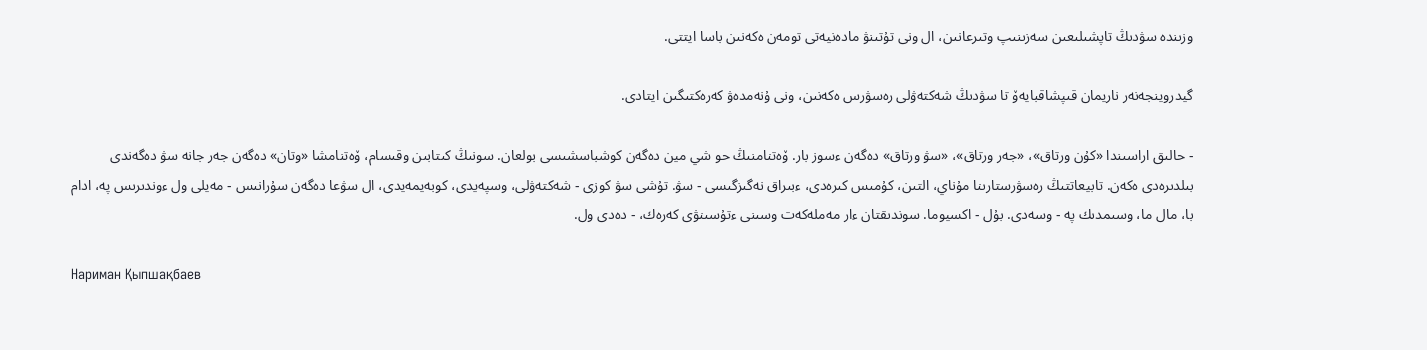وزىندە سۋدىڭ تاپشىلىعىن سەزىنىپ وتىرعانىن، ال ونى تۇتىنۋ مادەنيەتى تومەن ەكەنىن باسا ايتتى.

گيدروينجەنەر ناريمان قىپشاقبايەۆ تا سۋدىڭ شەكتەۋلى رەسۋرس ەكەنىن، ونى ۇنەمدەۋ كەرەكتىگىن ايتادى.

- حالىق اراسىندا «كۇن ورتاق»، «جەر ورتاق»، «سۋ ورتاق» دەگەن ءسوز بار. ۆەتنامنىڭ حو شي مين دەگەن كوشباسشىسى بولعان. سونىڭ كىتابىن وقىسام، ۆەتنامشا «وتان» دەگەن جەر جانە سۋ دەگەندى بىلدىرەدى ەكەن. تابيعاتتىڭ رەسۋرستارىنا مۇناي، التىن، كۇمىس كىرەدى، ءبىراق نەگىزگىسى - سۋ. تۇشى سۋ كوزى - شەكتەۋلى، وسپەيدى، كوبەيمەيدى، ال سۋعا دەگەن سۇرانىس - مەيلى ول ءوندىرىس پە، ادام با، مال ما، وسىمدىك پە - وسەدى. بۇل - اكسيوما. سوندىقتان ءار مەملەكەت وسىنى ءتۇسىنۋى كەرەك، - دەدى ول.

Нариман Қыпшақбаев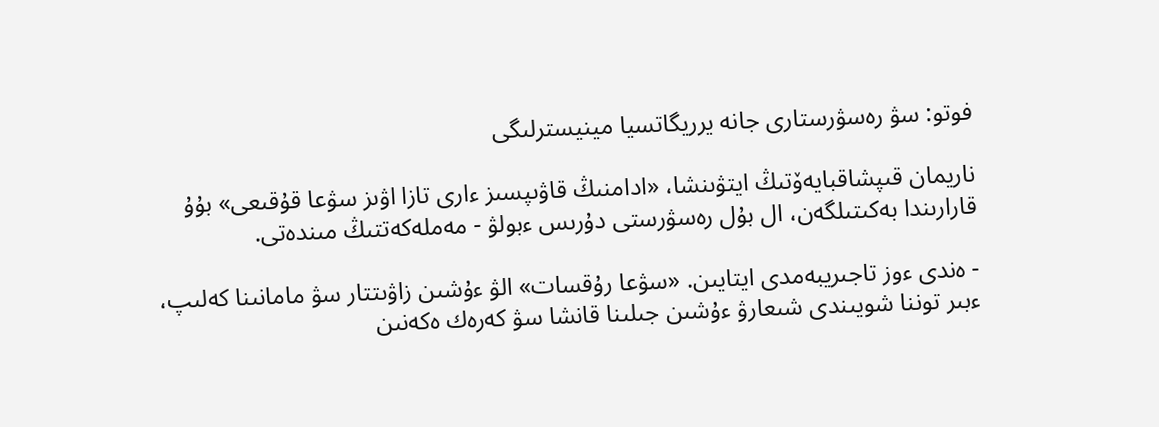فوتو: سۋ رەسۋرستارى جانە يرريگاتسيا مينيسترلىگى

ناريمان قىپشاقبايەۆتىڭ ايتۋىنشا، «ادامنىڭ قاۋىپسىز ءارى تازا اۋىز سۋعا قۇقىعى» بۇۇ قارارىندا بەكىتىلگەن، ال بۇل رەسۋرستى دۇرىس ءبولۋ - مەملەكەتتىڭ مىندەتى.

- ەندى ءوز تاجىريبەمدى ايتايىن. «سۋعا رۇقسات» الۋ ءۇشىن زاۋىتتار سۋ مامانىنا كەلىپ، ءبىر توننا شويىندى شىعارۋ ءۇشىن جىلىنا قانشا سۋ كەرەك ەكەنىن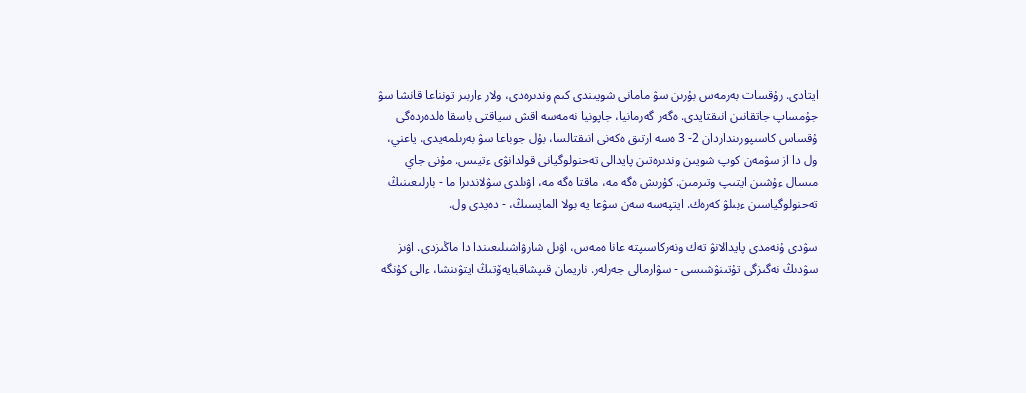ايتادى. رۇقسات بەرمەس بۇرىن سۋ مامانى شويىندى كىم وندىرەدى، ولار ءاربىر تونناعا قانشا سۋ جۇمساپ جاتقانىن انىقتايدى. ەگەر گەرمانيا، جاپونيا نەمەسە اقش سياقتى باسقا ەلدەردەگى ۇقساس كاسىپورىنداردان 2- 3 ەسە ارتىق ەكەنى انىقتالسا، بۇل جوباعا سۋ بەرىلمەيدى. ياعني، ول دا از سۋمەن كوپ شويىن وندىرەتىن پايدالى تەحنولوگيانى قولدانۋى ءتيىس. مۇنى جاي مىسال ءۇشىن ايتىپ وتىرمىن. كۇرىش ەگە مە، ماقتا ەگە مە، اۋىلدى سۋلاندىرا ما - بارلىعىنىڭ تەحنولوگياسىن ءبىلۋ كەرەك. ايتپەسە سەن سۋعا يە بولا المايسىڭ، - دەيدى ول.

سۋدى ۇنەمدى پايدالانۋ تەك ونەركاسىپتە عانا ەمەس، اۋىل شارۋاشىلىعىندا دا ماڭىزدى. اۋىز سۋدىڭ نەگىزگى تۇتىنۋشىسى - سۋارمالى جەرلەر. ناريمان قىپشاقبايەۆتىڭ ايتۋىنشا، ءالى كۇنگە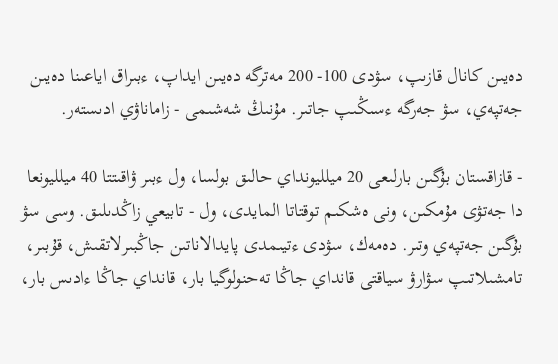دەيىن كانال قازىپ، سۋدى 100- 200 مەترگە دەيىن ايداپ، ءبىراق اياعىنا دەيىن جەتپەي، سۋ جەرگە ءسىڭىپ جاتىر. مۇنىڭ شەشىمى - زاماناۋي ادىستەر.

- قازاقستان بۇگىن بارلىعى 20 ميلليونداي حالىق بولسا، ول ءبىر ۋاقىتتا 40 ميلليونعا دا جەتۋى مۇمكىن، ونى ەشكىم توقتاتا المايدى، ول - تابيعي زاڭدىلىق. وسى سۋ بۇگىن جەتپەي وتىر. دەمەك، سۋدى ءتيىمدى پايدالاناتىن جاڭبىرلاتقىش، قۇبىر، تامشىلاتىپ سۋارۋ سياقتى قانداي جاڭا تەحنولوگيا بار، قانداي جاڭا ءادىس بار،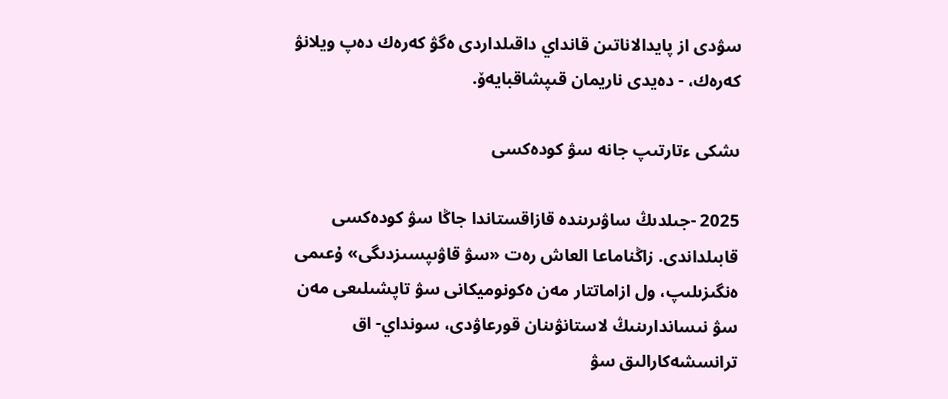سۋدى از پايدالاناتىن قانداي داقىلداردى ەگۋ كەرەك دەپ ويلانۋ كەرەك، - دەيدى ناريمان قىپشاقبايەۆ.

ىشكى ءتارتىپ جانە سۋ كودەكسى

2025 -جىلدىڭ ساۋىرىندە قازاقستاندا جاڭا سۋ كودەكسى قابىلداندى. زاڭناماعا العاش رەت «سۋ قاۋىپسىزدىگى» ۇعىمى ەنگىزىلىپ، ول ازاماتتار مەن ەكونوميكانى سۋ تاپشىلىعى مەن سۋ نىساندارىنىڭ لاستانۋىنان قورعاۋدى، سونداي- اق ترانسشەكارالىق سۋ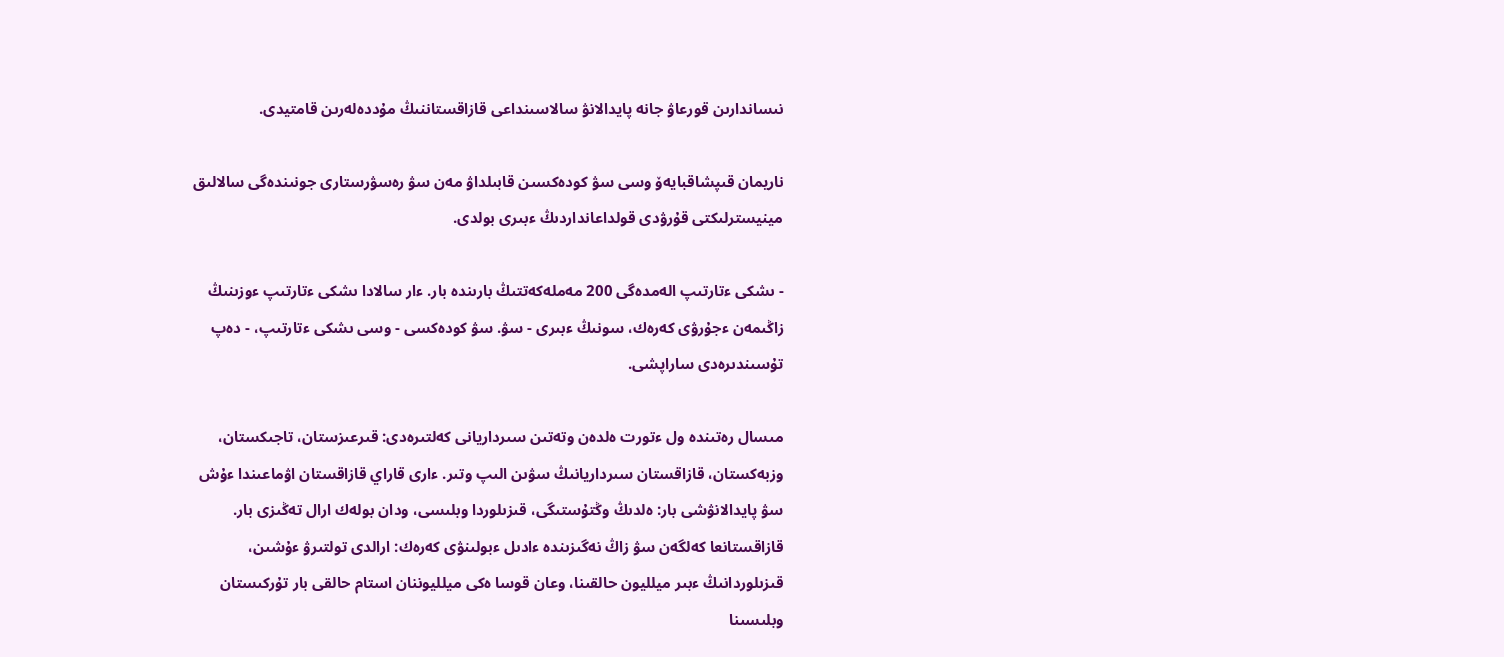نىساندارىن قورعاۋ جانە پايدالانۋ سالاسىنداعى قازاقستاننىڭ مۇددەلەرىن قامتيدى.

ناريمان قىپشاقبايەۆ وسى سۋ كودەكسىن قابىلداۋ مەن سۋ رەسۋرستارى جونىندەگى سالالىق مينيسترلىكتى قۇرۋدى قولداعانداردىڭ ءبىرى بولدى.

- ىشكى ءتارتىپ الەمدەگى 200 مەملەكەتتىڭ بارىندە بار. ءار سالادا ىشكى ءتارتىپ ءوزىنىڭ زاڭىمەن ءجۇرۋى كەرەك، سونىڭ ءبىرى - سۋ. سۋ كودەكسى - وسى ىشكى ءتارتىپ، - دەپ تۇسىندىرەدى ساراپشى.

مىسال رەتىندە ول ءتورت ەلدەن وتەتىن سىرداريانى كەلتىرەدى: قىرعىزستان، تاجىكستان، وزبەكستان، قازاقستان سىرداريانىڭ سۋىن الىپ وتىر. ءارى قاراي قازاقستان اۋماعىندا ءۇش سۋ پايدالانۋشى بار: ەلدىڭ وڭتۇستىگى، قىزىلوردا وبلىسى، ودان بولەك ارال تەڭىزى بار. قازاقستانعا كەلگەن سۋ زاڭ نەگىزىندە ءادىل ءبولىنۋى كەرەك: ارالدى تولتىرۋ ءۇشىن، قىزىلوردانىڭ ءبىر ميلليون حالقىنا، وعان قوسا ەكى ميلليوننان استام حالقى بار تۇركىستان وبلىسىنا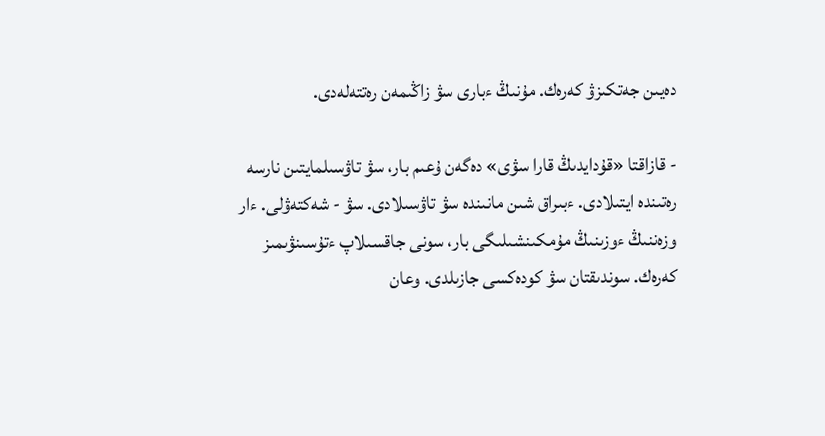دەيىن جەتكىزۋ كەرەك. مۇنىڭ ءبارى سۋ زاڭىمەن رەتتەلەدى.

- قازاقتا «قۇدايدىڭ قارا سۋى» دەگەن ۇعىم بار، سۋ تاۋسىلمايتىن نارسە رەتىندە ايتىلادى. ءبىراق شىن مانىندە سۋ تاۋسىلادى. سۋ - شەكتەۋلى. ءار وزەننىڭ ءوزىنىڭ مۇمكىنشىلىگى بار، سونى جاقسىلاپ ءتۇسىنۋىمىز كەرەك. سوندىقتان سۋ كودەكسى جازىلدى. وعان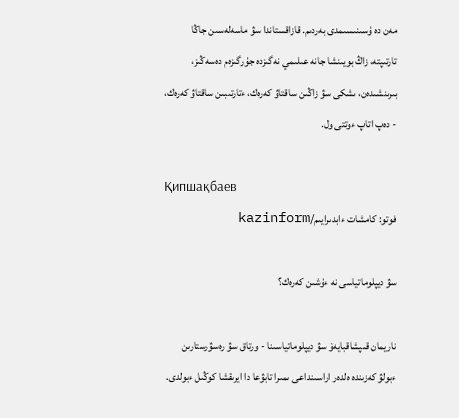مەن دە ۇسىنىسىمدى بەردىم. قازاقستاندا سۋ ماسەلەسىن جاڭا تارتىپتە، زاڭ بويىنشا جانە عىلىمي نەگىزدە جۇرگىزەم دەسەڭىز، بىرىنشىدەن، ىشكى سۋ زاڭىن ساقتاۋ كەرەك، ءتارتىبىن ساقتاۋ كەرەك، - دەپ اتاپ ءوتتى ول.

Қипшақбаев
فوتو: كامشات ءابدىرايىم/kazinform

سۋ ديپلوماتياسى نە ءۇشىن كەرەك؟

ناريمان قىپشاقبايەۆ سۋ ديپلوماتياسىنا - ورتاق سۋ رەسۋرستارىن ءبولۋ كەزىندە ەلدەر اراسىنداعى ىمىرا تابۋعا دا ايرىقشا كوڭىل ءبولدى.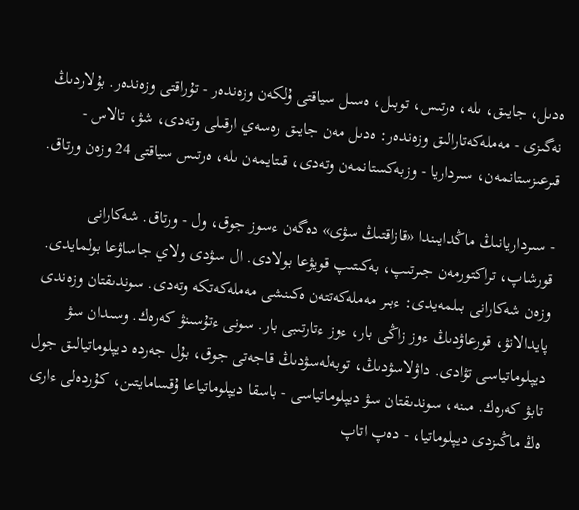ەدىل، جايىق، ىلە، ەرتىس، توبىل، ەسىل سياقتى ۇلكەن وزەندەر - تۇراقتى وزەندەر. بۇلاردىڭ نەگىزى - مەملەكەتارالىق وزەندەر: ەدىل مەن جايىق رەسەي ارقىلى وتەدى، شۋ، تالاس - قىرعىزستانمەن، سىرداريا - وزبەكستانمەن وتەدى، قىتايمەن ىلە، ەرتىس سياقتى 24 وزەن ورتاق.

- سىرداريانىڭ ماڭدايىندا «قازاقتىڭ سۋى» دەگەن ءسوز جوق، ول - ورتاق. شەكارانى قورشاپ، تراكتورمەن جىرتىپ، بەكىتىپ قويۋعا بولادى. ال سۋدى ولاي جاساۋعا بولمايدى. وزەن شەكارانى بىلمەيدى: ءبىر مەملەكەتتەن ەكىنشى مەملەكەتكە وتەدى. سوندىقتان وزەندى پايدالانۋ، قورعاۋدىڭ ءوز زاڭى بار، ءوز ءتارتىبى بار. سونى ءتۇسىنۋ كەرەك. وسىدان سۋ ديپلوماتياسى تۋادى. داۋلاسۋدىڭ، توبەلەسۋدىڭ قاجەتى جوق، بۇل جەردە ديپلوماتيالىق جول تابۋ كەرەك. مىنە، سوندىقتان سۋ ديپلوماتياسى - باسقا ديپلوماتياعا ۇقسامايتىن، كۇردەلى ءارى ەڭ ماڭىزدى ديپلوماتيا، - دەپ اتاپ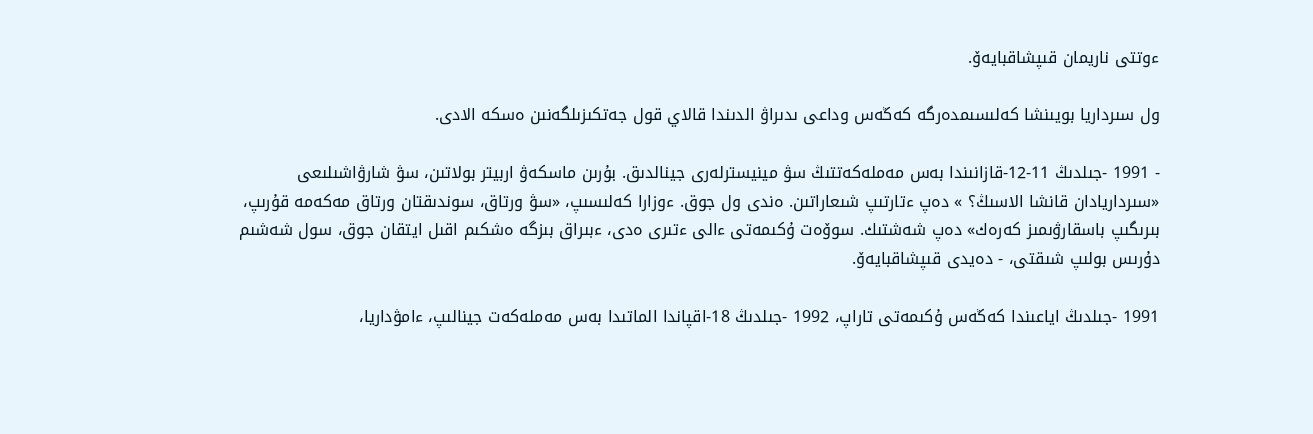ءوتتى ناريمان قىپشاقبايەۆ.

ول سىرداريا بويىنشا كەلىسىمدەرگە كەڭەس وداعى ىدىراۋ الدىندا قالاي قول جەتكىزىلگەنىن ەسكە الادى.

- 1991 -جىلدىڭ 11-12-قازانىندا بەس مەملەكەتتىڭ سۋ مينيسترلەرى جينالدىق. بۇرىن ماسكەۋ اربيتر بولاتىن، سۋ شارۋاشىلىعى «سىرداريادان قانشا الاسىڭ؟ » دەپ ءتارتىپ شىعاراتىن. ەندى ول جوق. ءوزارا كەلىسىپ، «سۋ ورتاق، سوندىقتان ورتاق مەكەمە قۇرىپ، بىرىگىپ باسقارۋىمىز كەرەك» دەپ شەشتىك. سوۆەت ۇكىمەتى ءالى ءتىرى ەدى، ءبىراق بىزگە ەشكىم اقىل ايتقان جوق، سول شەشىم دۇرىس بولىپ شىقتى، - دەيدى قىپشاقبايەۆ.

1991 -جىلدىڭ اياعىندا كەڭەس ۇكىمەتى تاراپ، 1992 -جىلدىڭ 18-اقپاندا الماتىدا بەس مەملەكەت جينالىپ، ءامۋداريا،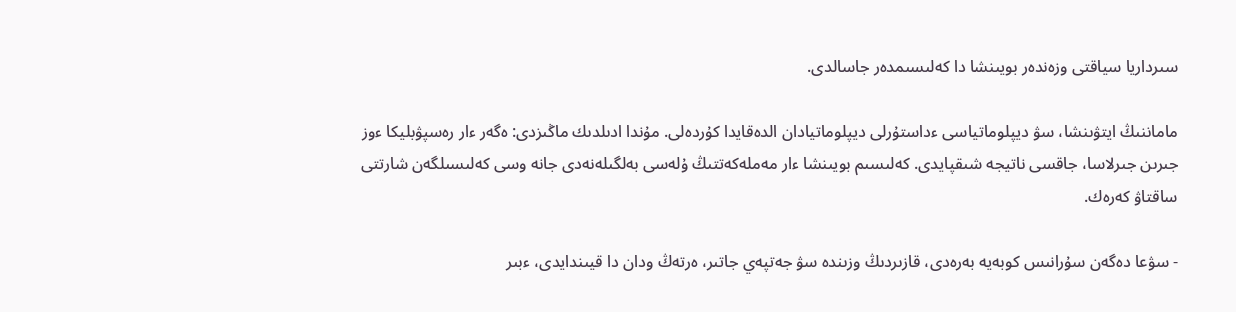سىرداريا سياقتى وزەندەر بويىنشا دا كەلىسىمدەر جاسالدى.

ماماننىڭ ايتۋىنشا، سۋ ديپلوماتياسى ءداستۇرلى ديپلوماتيادان الدەقايدا كۇردەلى. مۇندا ادىلدىك ماڭىزدى: ەگەر ءار رەسپۋبليكا ءوز جىرىن جىرلاسا، جاقسى ناتيجە شىقپايدى. كەلىسىم بويىنشا ءار مەملەكەتتىڭ ۇلەسى بەلگىلەنەدى جانە وسى كەلىسىلگەن شارتتى ساقتاۋ كەرەك.

- سۋعا دەگەن سۇرانىس كوبەيە بەرەدى، قازىردىڭ وزىندە سۋ جەتپەي جاتىر، ەرتەڭ ودان دا قيىندايدى، ءبىر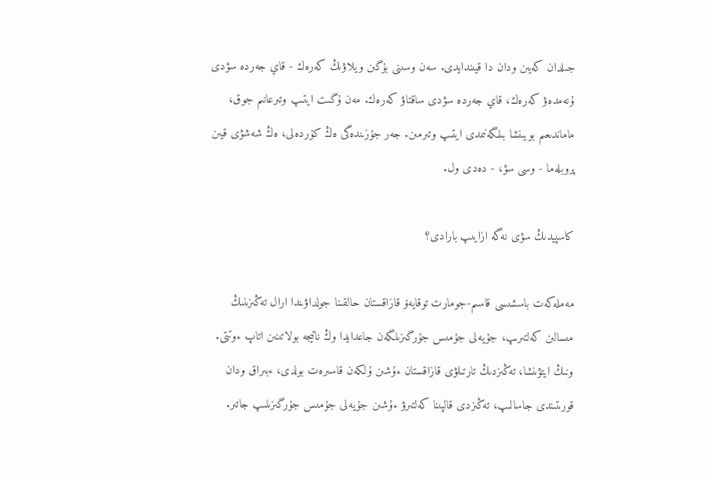جىلدان كەيىن ودان دا قيىندايدى. سەن وسىنى بۇگىن ويلاۋىڭ كەرەك - قاي جەردە سۋدى ۇنەمدەۋ كەرەك، قاي جەردە سۋدى ساقتاۋ كەرەك. مەن ۇگىت ايتىپ وتىرعانىم جوق، ماماندىعىم بويىنشا بىلگەنىمدى ايتىپ وتىرمىن. جەر جۇزىندەگى ەڭ كۇردەلى، ەڭ شەشۋى قيىن پروبلەما - وسى سۋ، - دەدى ول.

كاسپيدىڭ سۋى نەگە ازايىپ بارادى؟

مەملەكەت باسشىسى قاسىم-جومارت توقايەۆ قازاقستان حالقىنا جولداۋىندا ارال تەڭىزىنىڭ مىسالىن كەلتىرىپ، جۇيەلى جۇمىس جۇرگىزىلگەن جاعدايدا وڭ ناتيجە بولاتىنىن اتاپ ءوتتى. ونىڭ ايتۋىنشا، تەڭىزدىڭ تارتىلۋى قازاقستان ءۇشىن ۇلكەن قاسىرەت بولدى، ءبىراق ودان قورىتىندى جاسالىپ، تەڭىزدى قالپىنا كەلتىرۋ ءۇشىن جۇيەلى جۇمىس جۇرگىزىلىپ جاتىر.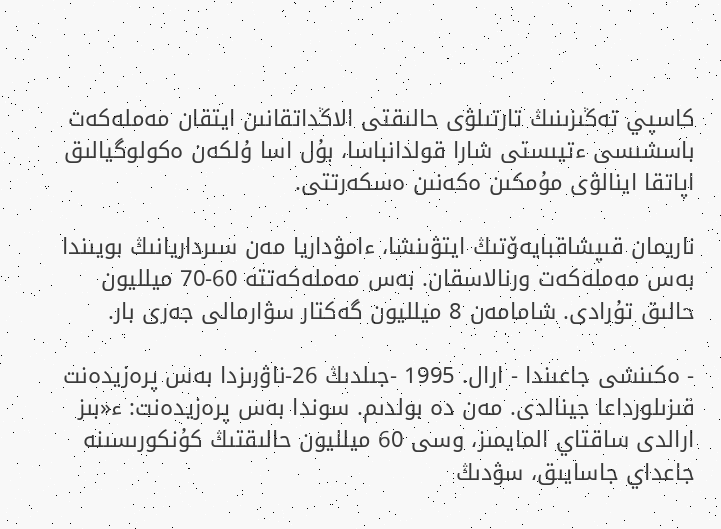كاسپي تەڭىزىنىڭ تارتىلۋى حالىقتى الاڭداتقانىن ايتقان مەملەكەت باسشىسى ءتيىستى شارا قولدانباسا، بۇل اسا ۇلكەن ەكولوگيالىق اپاتقا اينالۋى مۇمكىن ەكەنىن ەسكەرتتى.

ناريمان قىپشاقبايەۆتىڭ ايتۋىنشا، ءامۋداريا مەن سىرداريانىڭ بويىندا بەس مەملەكەت ورنالاسقان. بەس مەملەكەتتە 60-70 ميلليون حالىق تۇرادى. شامامەن 8 ميلليون گەكتار سۋارمالى جەرى بار.

- ەكىنشى جاعىندا - ارال. 1995 -جىلدىڭ 26-ناۋرىزدا بەس پرەزيدەنت قىزىلورداعا جينالدى. مەن دە بولدىم. سوندا بەس پرەزيدەنت: ء«بىز ارالدى ساقتاي المايمىز، وسى 60 ميلليون حالىقتىڭ كۇنكورىسىنە جاعداي جاسايىق، سۋدىڭ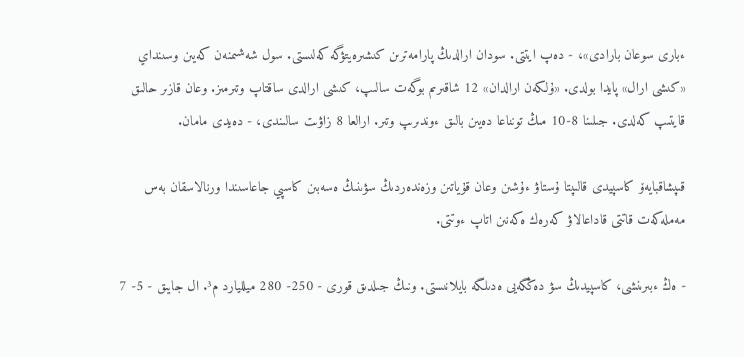ءبارى سوعان بارادى»، - دەپ ايتتى. سودان ارالدىڭ پارامەترىن كىشىرەيتۋگە كەلىستى. سول شەشىمنەن كەيىن وسىنداي «كىشى ارال» پايدا بولدى. «ۇلكەن ارالدان» 12 شاقىرىم بوگەت سالىپ، كىشى ارالدى ساقتاپ وتىرمىز. وعان قازىر حالىق قايتىپ كەلدى. جىلىنا 8-10 مىڭ تونناعا دەيىن بالىق ءوندىرىپ وتىر. ارالعا 8 زاۋىت سالىندى، - دەيدى مامان.

قىپشاقبايەۆ كاسپيدى قالىپتا ۇستاۋ ءۇشىن وعان قۇياتىن وزەندەردىڭ سۋىنىڭ ەسەبىن كاسپي جاعاسىندا ورنالاسقان بەس مەملەكەت قاتتى قاداعالاۋ كەرەك ەكەنىن اتاپ ءوتتى.

- ەڭ ءبىرىنشى، كاسپيدىڭ سۋ دەڭگەيى ەدىلگە بايلانىستى. ونىڭ جىلدىق قورى - 250- 280 ميلليارد م³. ال جايىق - 5- 7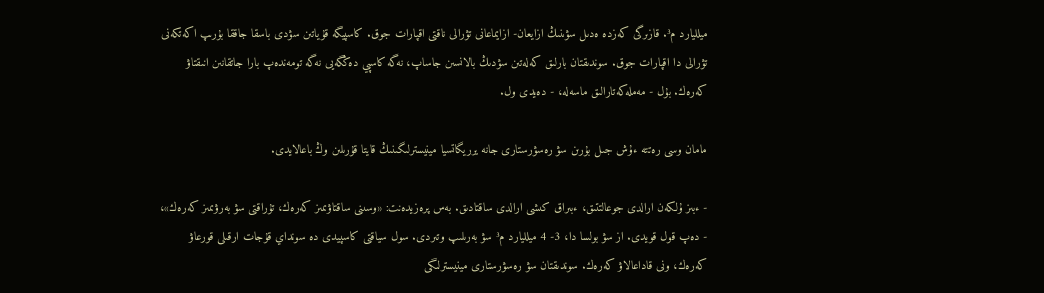ميلليارد م³. قازىرگى كەزدە ەدىل سۋىنىڭ ازايعان- ازايماعانى تۋرالى ناقتى اقپارات جوق. كاسپيگە قۇياتىن سۋدى باسقا جاققا بۇرىپ اكەتكەنى تۋرالى دا اقپارات جوق. سوندىقتان بارلىق كەلەتىن سۋدىڭ بالانسىن جاساپ، نەگە كاسپي دەڭگەيى نەگە تومەندەپ بارا جاتقانىن انىقتاۋ كەرەك. بۇل - مەملەكەتارالىق ماسەلە، - دەيدى ول.

مامان وسى رەتتە ءۇش جىل بۇرىن سۋ رەسۋرستارى جانە يرريگاتسيا مينيسترلىگىنىڭ قايتا قۇرىلىن وڭ باعالايدى.

- ءبىز ۇلكەن ارالدى جوعالتتىق، ءبىراق كىشى ارالدى ساقتادىق. بەس پرەزيدەنت: «وسىنى ساقتاۋىمىز كەرەك، تۇراقتى سۋ بەرۋىمىز كەرەك»، - دەپ قول قويدى. از سۋ بولسا دا، 3- 4 ميلليارد م³ سۋ بەرىلىپ وتىردى. سول سياقتى كاسپيدى دە سونداي قۇجات ارقىلى قورعاۋ كەرەك، ونى قاداعالاۋ كەرەك. سوندىقتان سۋ رەسۋرستارى مينيسترلىگى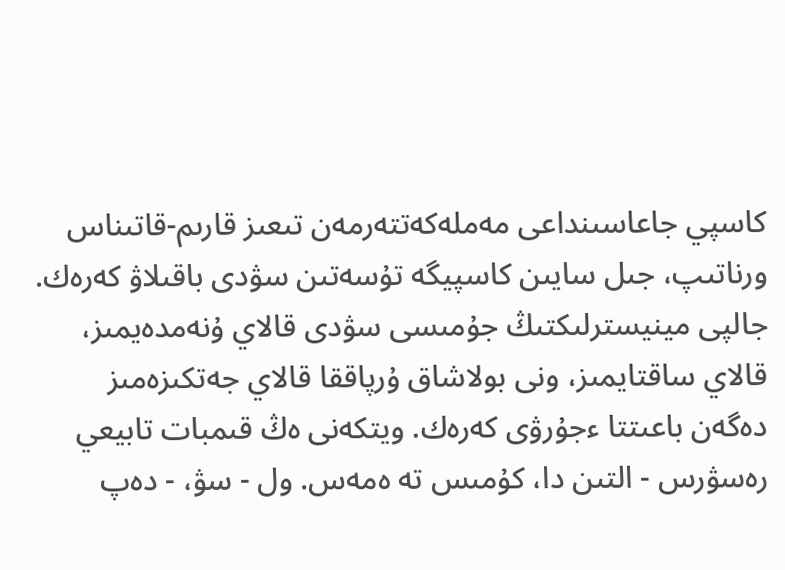كاسپي جاعاسىنداعى مەملەكەتتەرمەن تىعىز قارىم-قاتىناس ورناتىپ، جىل سايىن كاسپيگە تۇسەتىن سۋدى باقىلاۋ كەرەك. جالپى مينيسترلىكتىڭ جۇمىسى سۋدى قالاي ۇنەمدەيمىز، قالاي ساقتايمىز، ونى بولاشاق ۇرپاققا قالاي جەتكىزەمىز دەگەن باعىتتا ءجۇرۋى كەرەك. ويتكەنى ەڭ قىمبات تابيعي رەسۋرس - التىن دا، كۇمىس تە ەمەس. ول - سۋ، - دەپ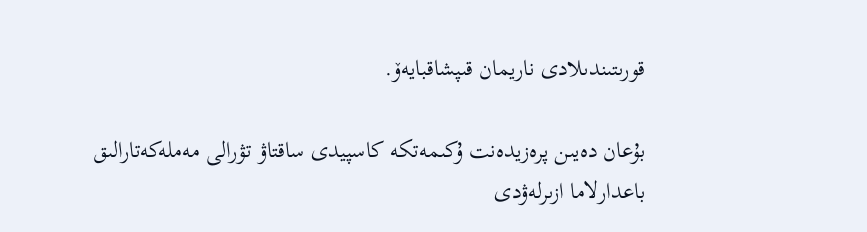قورىتىندىلادى ناريمان قىپشاقبايەۆ.

بۇعان دەيىن پرەزيدەنت ۇكىمەتكە كاسپيدى ساقتاۋ تۋرالى مەملەكەتارالىق باعدارلاما ازىرلەۋدى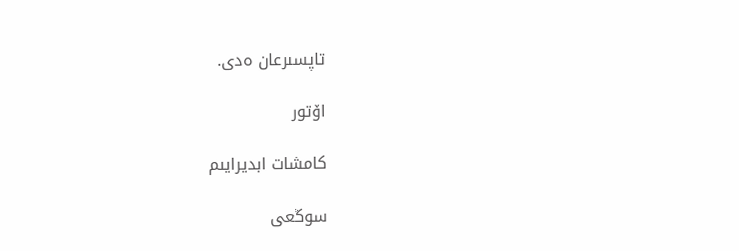تاپسىرعان ەدى.

اۆتور

كامشات ابديرايىم

سوڭعى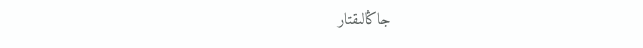جاڭالىقتار